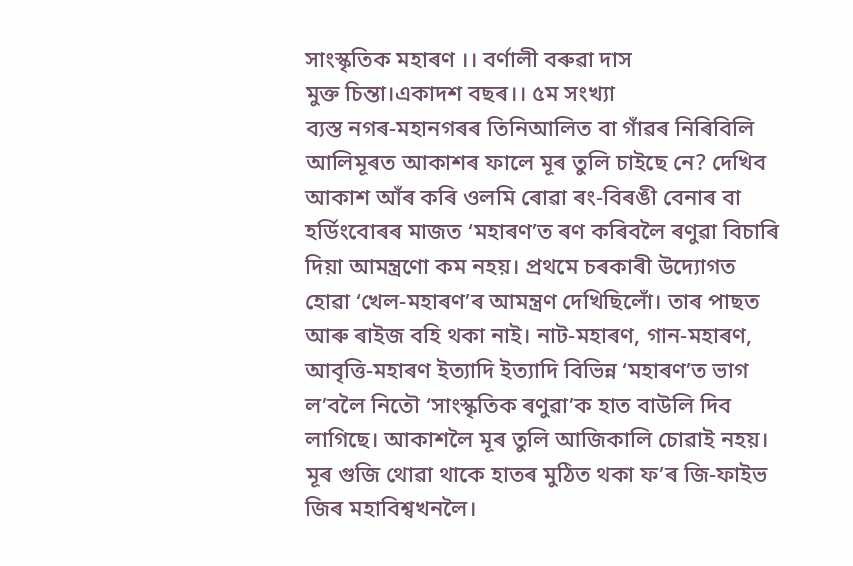সাংস্কৃতিক মহাৰণ ।। বৰ্ণালী বৰুৱা দাস
মুক্ত চিন্তা।একাদশ বছৰ।। ৫ম সংখ্যা
ব্যস্ত নগৰ-মহানগৰৰ তিনিআলিত বা গাঁৱৰ নিৰিবিলি আলিমূৰত আকাশৰ ফালে মূৰ তুলি চাইছে নে? দেখিব আকাশ আঁৰ কৰি ওলমি ৰোৱা ৰং-বিৰঙী বেনাৰ বা হৰ্ডিংবোৰৰ মাজত ‘মহাৰণ’ত ৰণ কৰিবলৈ ৰণুৱা বিচাৰি দিয়া আমন্ত্ৰণো কম নহয়। প্ৰথমে চৰকাৰী উদ্যোগত হোৱা ‘খেল-মহাৰণ’ৰ আমন্ত্ৰণ দেখিছিলোঁ। তাৰ পাছত আৰু ৰাইজ বহি থকা নাই। নাট-মহাৰণ, গান-মহাৰণ, আবৃত্তি-মহাৰণ ইত্যাদি ইত্যাদি বিভিন্ন ‘মহাৰণ’ত ভাগ ল’বলৈ নিতৌ ‘সাংস্কৃতিক ৰণুৱা’ক হাত বাউলি দিব লাগিছে। আকাশলৈ মূৰ তুলি আজিকালি চোৱাই নহয়। মূৰ গুজি থোৱা থাকে হাতৰ মুঠিত থকা ফ’ৰ জি-ফাইভ জিৰ মহাবিশ্বখনলৈ।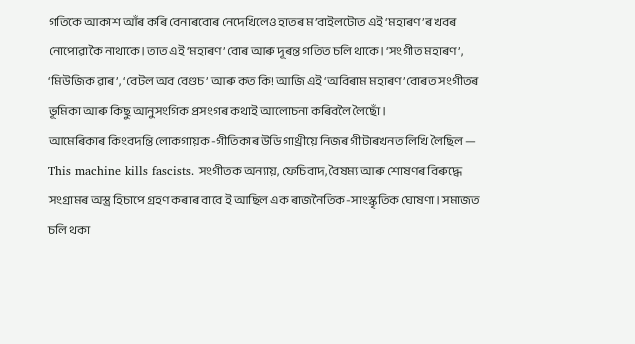গতিকে আকাশ আঁৰ কৰি বেনাৰবোৰ নেদেখিলেও হাতৰ ম’বাইলটোত এই ‘মহাৰণ’ৰ খবৰ নোপোৱাকৈ নাথাকে। তাত এই ‘মহাৰণ’বোৰ আৰু দূৰন্ত গতিত চলি থাকে। ‘সংগীত মহাৰণ’, ‘মিউজিক ৱাৰ’, ‘বেটল অব বেণ্ডচ’ আৰু কত কি! আজি এই ‘অবিৰাম মহাৰণ’বোৰত সংগীতৰ ভূমিকা আৰু কিছু আনুসংগিক প্ৰসংগৰ কথাই আলোচনা কৰিবলৈ লৈছোঁ।
আমেৰিকাৰ কিংবদন্তি লোকগায়ক-গীতিকাৰ উডি গাথ্ৰীয়ে নিজৰ গীটাৰখনত লিখি লৈছিল — This machine kills fascists. সংগীতক অন্যায়, ফেচিবাদ, বৈষম্য আৰু শোষণৰ বিৰুদ্ধে সংগ্ৰামৰ অস্ত্ৰ হিচাপে গ্ৰহণ কৰাৰ বাবে ই আছিল এক ৰাজনৈতিক-সাংস্কৃতিক ঘোষণা। সমাজত চলি থকা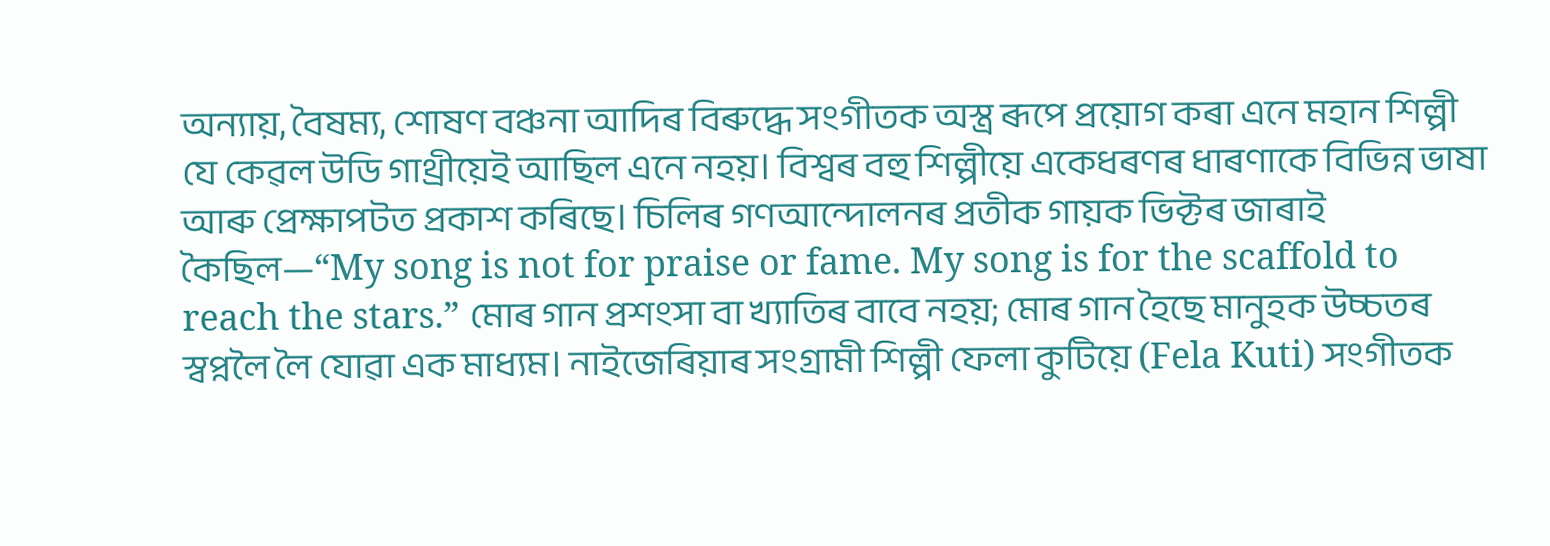অন্যায়, বৈষম্য, শোষণ বঞ্চনা আদিৰ বিৰুদ্ধে সংগীতক অস্ত্ৰ ৰূপে প্ৰয়োগ কৰা এনে মহান শিল্পী যে কেৱল উডি গাথ্ৰীয়েই আছিল এনে নহয়। বিশ্বৰ বহু শিল্পীয়ে একেধৰণৰ ধাৰণাকে বিভিন্ন ভাষা আৰু প্ৰেক্ষাপটত প্ৰকাশ কৰিছে। চিলিৰ গণআন্দোলনৰ প্ৰতীক গায়ক ভিক্টৰ জাৰাই কৈছিল—“My song is not for praise or fame. My song is for the scaffold to reach the stars.” মোৰ গান প্ৰশংসা বা খ্যাতিৰ বাবে নহয়; মোৰ গান হৈছে মানুহক উচ্চতৰ স্বপ্নলৈ লৈ যোৱা এক মাধ্যম। নাইজেৰিয়াৰ সংগ্ৰামী শিল্পী ফেলা কুটিয়ে (Fela Kuti) সংগীতক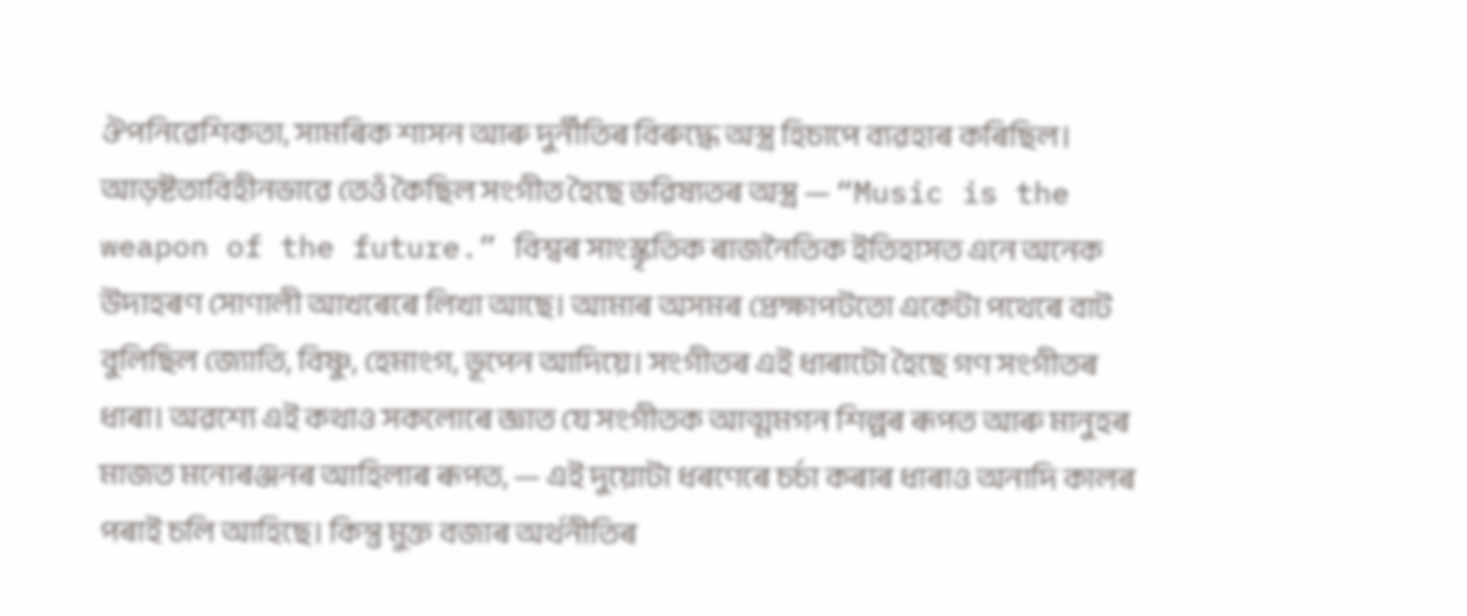ঔপনিৱেশিকতা, সামৰিক শাসন আৰু দুৰ্নীতিৰ বিৰুদ্ধে অস্ত্ৰ হিচাপে ব্যৱহাৰ কৰিছিল। আড়ষ্টতাবিহীনভাৱে তেওঁ কৈছিল সংগীত হৈছে ভৱিষ্যতৰ অস্ত্ৰ — “Music is the weapon of the future.” বিশ্বৰ সাংস্কৃতিক ৰাজনৈতিক ইতিহাসত এনে অনেক উদাহৰণ সোণালী আখৰেৰে লিখা আছে। আমাৰ অসমৰ প্ৰেক্ষাপটতো একেটা পথেৰে বাট বুলিছিল জ্যোতি, বিষ্ণু, হেমাংগ, ভূপেন আদিয়ে। সংগীতৰ এই ধাৰাটো হৈছে গণ সংগীতৰ ধাৰা। অৱশ্যে এই কথাও সকলোৰে জ্ঞাত যে সংগীতক আত্মমগন শিল্পৰ ৰূপত আৰু মানুহৰ মাজত মনোৰঞ্জনৰ আহিলাৰ ৰূপত, — এই দুয়োটা ধৰণেৰে চৰ্চা কৰাৰ ধাৰাও অনাদি কালৰ পৰাই চলি আহিছে। কিন্তু মুক্ত বজাৰ অৰ্থনীতিৰ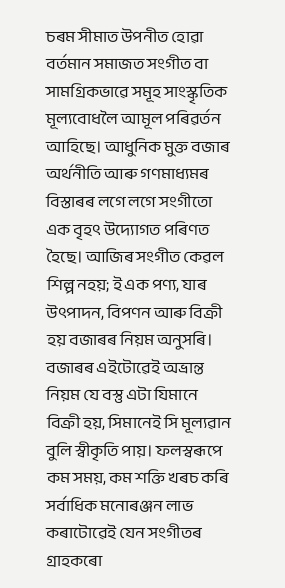চৰম সীমাত উপনীত হোৱা বৰ্তমান সমাজত সংগীত বা সামগ্ৰিকভাৱে সমূহ সাংস্কৃতিক মূল্যবোধলৈ আমূল পৰিৱৰ্তন আহিছে। আধুনিক মুক্ত বজাৰ অৰ্থনীতি আৰু গণমাধ্যমৰ বিস্তাৰৰ লগে লগে সংগীতো এক বৃহৎ উদ্যোগত পৰিণত হৈছে। আজিৰ সংগীত কেৱল শিল্প নহয়; ই এক পণ্য, যাৰ উৎপাদন, বিপণন আৰু বিক্ৰী হয় বজাৰৰ নিয়ম অনুসৰি। বজাৰৰ এইটোৱেই অভ্ৰান্ত নিয়ম যে বস্তু এটা যিমানে বিক্ৰী হয়, সিমানেই সি মূল্যৱান বুলি স্বীকৃতি পায়। ফলস্বৰূপে কম সময়, কম শক্তি খৰচ কৰি সৰ্বাধিক মনোৰঞ্জন লাভ কৰাটোৱেই যেন সংগীতৰ গ্ৰাহকৰো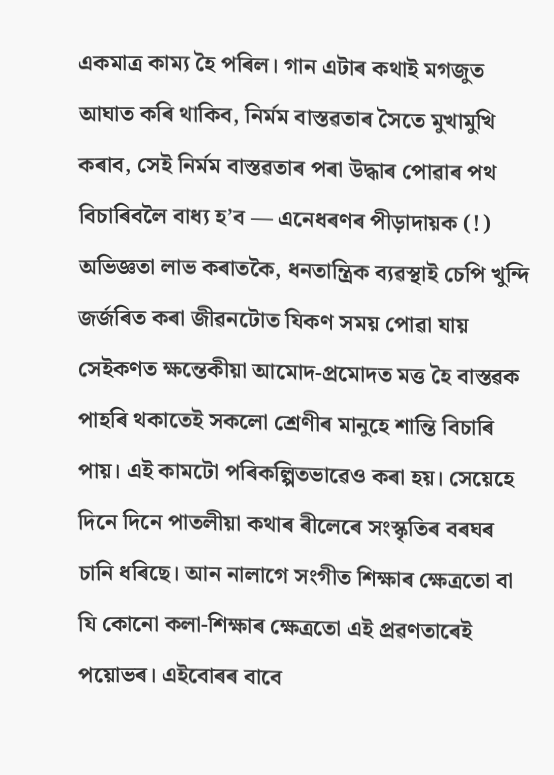একমাত্ৰ কাম্য হৈ পৰিল। গান এটাৰ কথাই মগজুত আঘাত কৰি থাকিব, নিৰ্মম বাস্তৱতাৰ সৈতে মুখামুখি কৰাব, সেই নিৰ্মম বাস্তৱতাৰ পৰা উদ্ধাৰ পোৱাৰ পথ বিচাৰিবলৈ বাধ্য হ’ব — এনেধৰণৰ পীড়াদায়ক (!) অভিজ্ঞতা লাভ কৰাতকৈ, ধনতান্ত্ৰিক ব্যৱস্থাই চেপি খুন্দি জৰ্জৰিত কৰা জীৱনটোত যিকণ সময় পোৱা যায় সেইকণত ক্ষন্তেকীয়া আমোদ-প্ৰমোদত মত্ত হৈ বাস্তৱক পাহৰি থকাতেই সকলো শ্ৰেণীৰ মানুহে শান্তি বিচাৰি পায়। এই কামটো পৰিকল্পিতভাৱেও কৰা হয়। সেয়েহে দিনে দিনে পাতলীয়া কথাৰ ৰীলেৰে সংস্কৃতিৰ বৰঘৰ চানি ধৰিছে। আন নালাগে সংগীত শিক্ষাৰ ক্ষেত্ৰতো বা যি কোনো কলা-শিক্ষাৰ ক্ষেত্ৰতো এই প্ৰৱণতাৰেই পয়োভৰ। এইবোৰৰ বাবে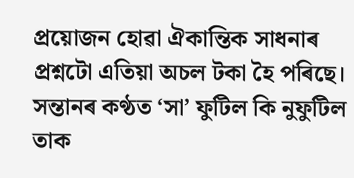প্ৰয়োজন হোৱা ঐকান্তিক সাধনাৰ প্ৰশ্নটো এতিয়া অচল টকা হৈ পৰিছে। সন্তানৰ কণ্ঠত ‘সা’ ফুটিল কি নুফুটিল তাক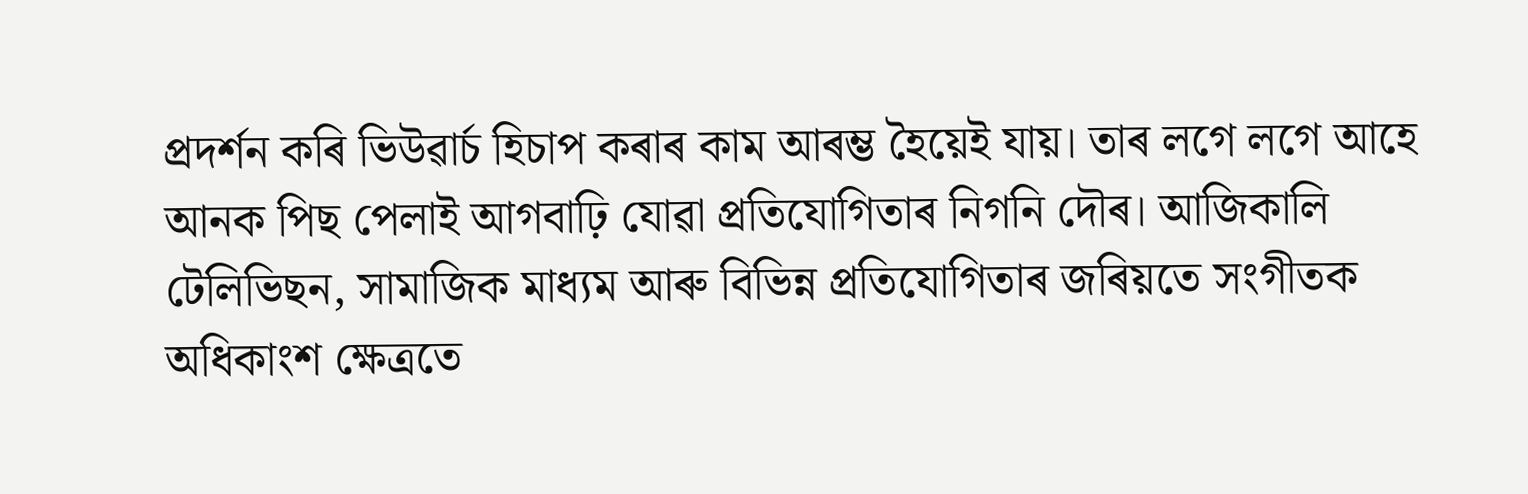প্ৰদৰ্শন কৰি ভিউৱাৰ্চ হিচাপ কৰাৰ কাম আৰম্ভ হৈয়েই যায়। তাৰ লগে লগে আহে আনক পিছ পেলাই আগবাঢ়ি যোৱা প্ৰতিযোগিতাৰ নিগনি দৌৰ। আজিকালি টেলিভিছন, সামাজিক মাধ্যম আৰু বিভিন্ন প্ৰতিযোগিতাৰ জৰিয়তে সংগীতক অধিকাংশ ক্ষেত্ৰতে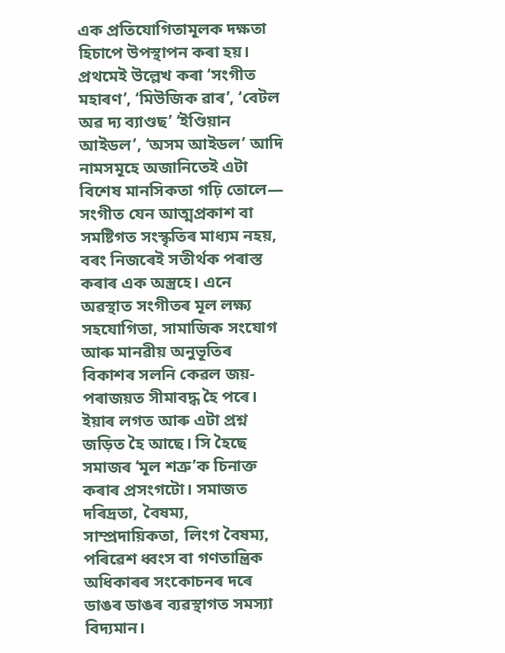এক প্ৰতিযোগিতামূলক দক্ষতা হিচাপে উপস্থাপন কৰা হয়। প্ৰথমেই উল্লেখ কৰা ‘সংগীত মহাৰণ’, ‘মিউজিক ৱাৰ’, ‘বেটল অৱ দ্য ব্যাণ্ডছ’ ‘ইণ্ডিয়ান আইডল’, ‘অসম আইডল’ আদি নামসমূহে অজানিতেই এটা বিশেষ মানসিকতা গঢ়ি তোলে— সংগীত যেন আত্মপ্ৰকাশ বা সমষ্টিগত সংস্কৃতিৰ মাধ্যম নহয়, বৰং নিজৰেই সতীৰ্থক পৰাস্ত কৰাৰ এক অস্ত্ৰহে। এনে অৱস্থাত সংগীতৰ মূল লক্ষ্য সহযোগিতা, সামাজিক সংযোগ আৰু মানৱীয় অনুভূতিৰ বিকাশৰ সলনি কেৱল জয়-পৰাজয়ত সীমাবদ্ধ হৈ পৰে।
ইয়াৰ লগত আৰু এটা প্ৰশ্ন জড়িত হৈ আছে। সি হৈছে সমাজৰ ‘মূল শত্ৰু’ক চিনাক্ত কৰাৰ প্ৰসংগটো। সমাজত দৰিদ্ৰতা, বৈষম্য, সাম্প্ৰদায়িকতা, লিংগ বৈষম্য, পৰিৱেশ ধ্বংস বা গণতান্ত্ৰিক অধিকাৰৰ সংকোচনৰ দৰে ডাঙৰ ডাঙৰ ব্যৱস্থাগত সমস্যা বিদ্যমান।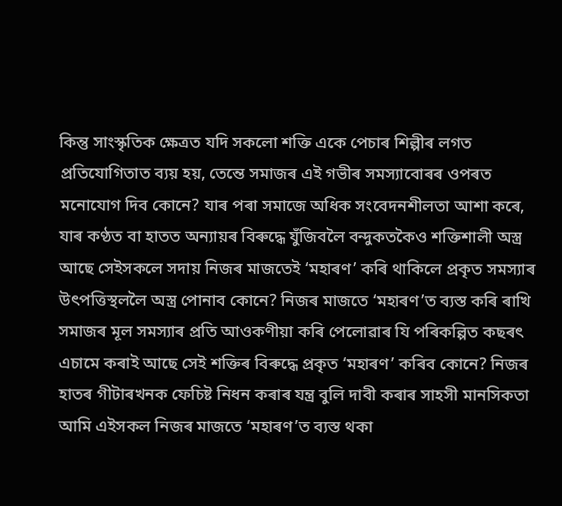কিন্তু সাংস্কৃতিক ক্ষেত্ৰত যদি সকলো শক্তি একে পেচাৰ শিল্পীৰ লগত প্ৰতিযোগিতাত ব্যয় হয়, তেন্তে সমাজৰ এই গভীৰ সমস্যাবোৰৰ ওপৰত মনোযোগ দিব কোনে? যাৰ পৰা সমাজে অধিক সংবেদনশীলতা আশা কৰে, যাৰ কণ্ঠত বা হাতত অন্যায়ৰ বিৰুদ্ধে যুঁজিবলৈ বন্দুকতকৈও শক্তিশালী অস্ত্ৰ আছে সেইসকলে সদায় নিজৰ মাজতেই ‘মহাৰণ’ কৰি থাকিলে প্ৰকৃত সমস্যাৰ উৎপত্তিস্থললৈ অস্ত্ৰ পোনাব কোনে? নিজৰ মাজতে ‘মহাৰণ’ত ব্যস্ত কৰি ৰাখি সমাজৰ মূল সমস্যাৰ প্ৰতি আওকণীয়া কৰি পেলোৱাৰ যি পৰিকল্পিত কছৰৎ এচামে কৰাই আছে সেই শক্তিৰ বিৰুদ্ধে প্ৰকৃত ‘মহাৰণ’ কৰিব কোনে? নিজৰ হাতৰ গীটাৰখনক ফেচিষ্ট নিধন কৰাৰ যন্ত্ৰ বুলি দাবী কৰাৰ সাহসী মানসিকতা আমি এইসকল নিজৰ মাজতে ‘মহাৰণ’ত ব্যস্ত থকা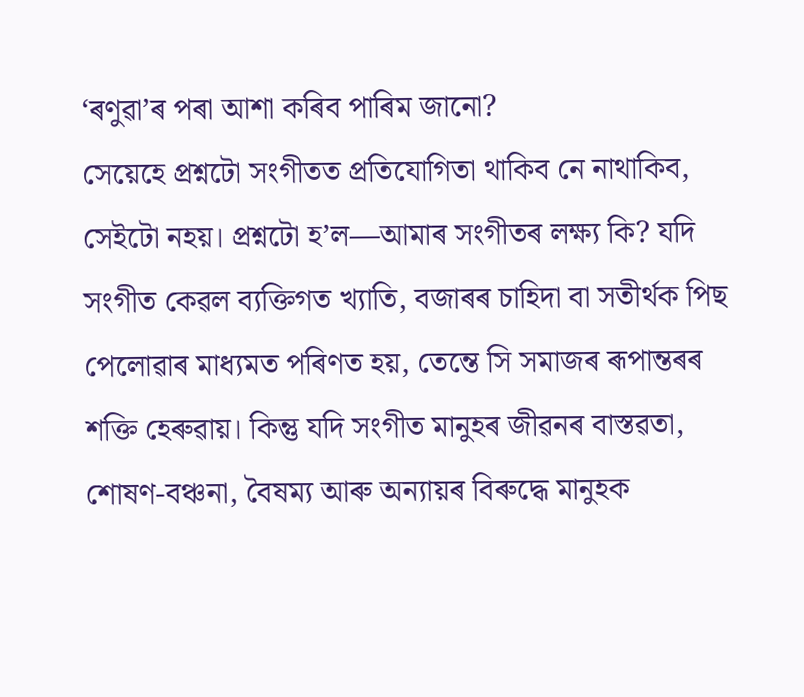‘ৰণুৱা’ৰ পৰা আশা কৰিব পাৰিম জানো?
সেয়েহে প্ৰশ্নটো সংগীতত প্ৰতিযোগিতা থাকিব নে নাথাকিব, সেইটো নহয়। প্ৰশ্নটো হ’ল—আমাৰ সংগীতৰ লক্ষ্য কি? যদি সংগীত কেৱল ব্যক্তিগত খ্যাতি, বজাৰৰ চাহিদা বা সতীৰ্থক পিছ পেলোৱাৰ মাধ্যমত পৰিণত হয়, তেন্তে সি সমাজৰ ৰূপান্তৰৰ শক্তি হেৰুৱায়। কিন্তু যদি সংগীত মানুহৰ জীৱনৰ বাস্তৱতা, শোষণ-বঞ্চনা, বৈষম্য আৰু অন্যায়ৰ বিৰুদ্ধে মানুহক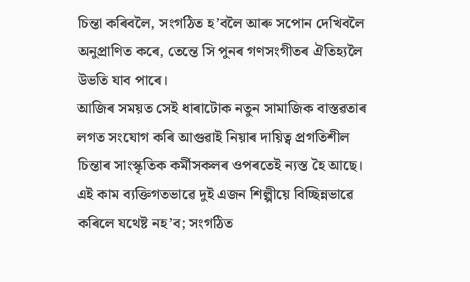চিন্তা কৰিবলৈ, সংগঠিত হ’বলৈ আৰু সপোন দেখিবলৈ অনুপ্ৰাণিত কৰে, তেন্তে সি পুনৰ গণসংগীতৰ ঐতিহ্যলৈ উভতি যাব পাৰে।
আজিৰ সময়ত সেই ধাৰাটোক নতুন সামাজিক বাস্তৱতাৰ লগত সংযোগ কৰি আগুৱাই নিয়াৰ দায়িত্ব প্ৰগতিশীল চিন্তাৰ সাংস্কৃতিক কৰ্মীসকলৰ ওপৰতেই ন্যস্ত হৈ আছে। এই কাম ব্যক্তিগতভাৱে দুই এজন শিল্পীয়ে বিচ্ছিন্নভাৱে কৰিলে যথেষ্ট নহ’ব; সংগঠিত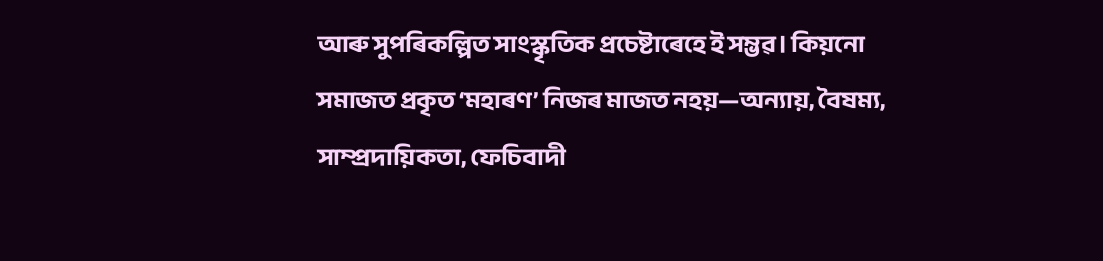আৰু সুপৰিকল্পিত সাংস্কৃতিক প্ৰচেষ্টাৰেহে ই সম্ভৱ। কিয়নো সমাজত প্ৰকৃত ‘মহাৰণ’ নিজৰ মাজত নহয়—অন্যায়, বৈষম্য, সাম্প্ৰদায়িকতা, ফেচিবাদী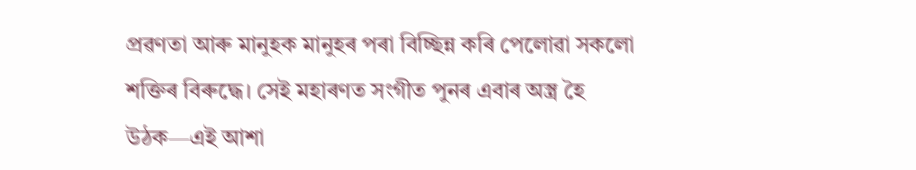প্ৰৱণতা আৰু মানুহক মানুহৰ পৰা বিচ্ছিন্ন কৰি পেলোৱা সকলো শক্তিৰ বিৰুদ্ধে। সেই মহাৰণত সংগীত পুনৰ এবাৰ অস্ত্ৰ হৈ উঠক—এই আশা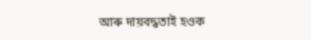আৰু দায়বদ্ধতাই হওক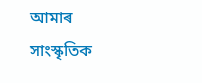আমাৰ সাংস্কৃতিক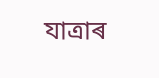যাত্ৰাৰ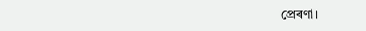প্ৰেৰণা।